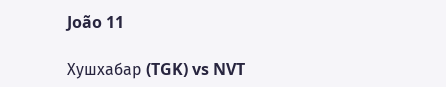João 11

Хушхабар (TGK) vs NVT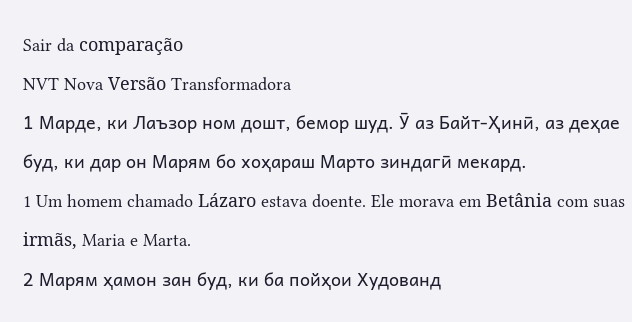Sair da comparação
NVT Nova Versão Transformadora
1 Марде, ки Лаъзор ном дошт, бемор шуд. Ӯ аз Байт-Ҳинӣ, аз деҳае буд, ки дар он Марям бо хоҳараш Марто зиндагӣ мекард.
1 Um homem chamado Lázaro estava doente. Ele morava em Betânia com suas irmãs, Maria e Marta.
2 Марям ҳамон зан буд, ки ба пойҳои Худованд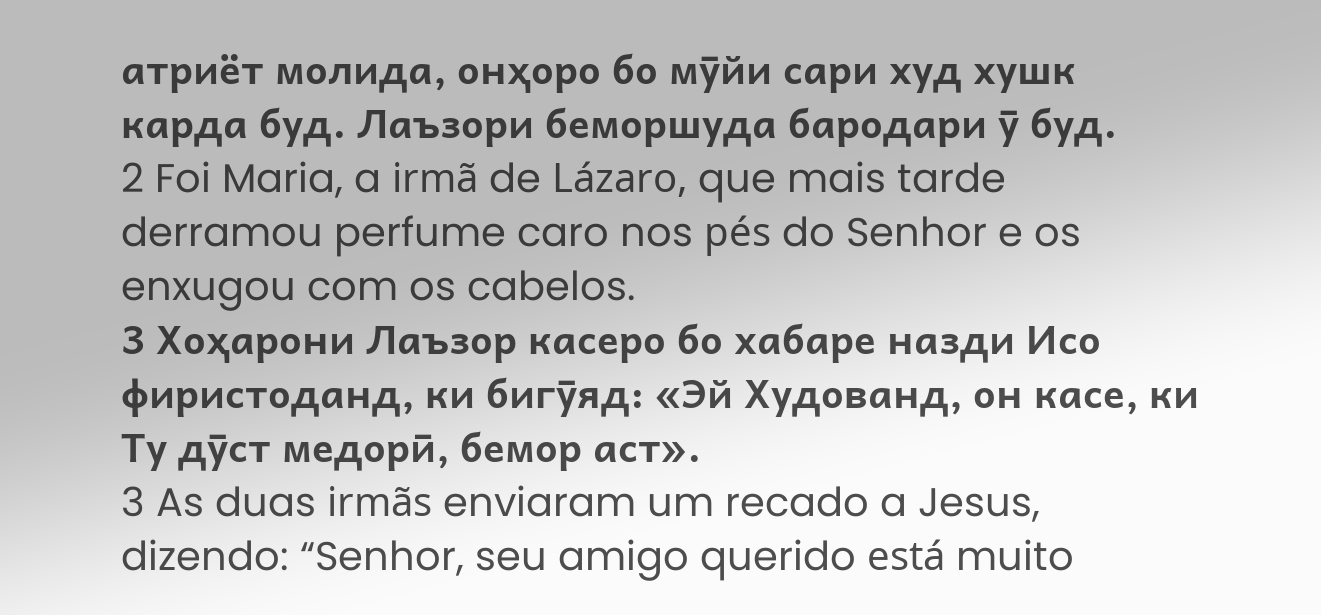атриёт молида, онҳоро бо мӯйи сари худ хушк карда буд. Лаъзори беморшуда бародари ӯ буд.
2 Foi Maria, a irmã de Lázaro, que mais tarde derramou perfume caro nos pés do Senhor e os enxugou com os cabelos.
3 Хоҳарони Лаъзор касеро бо хабаре назди Исо фиристоданд, ки бигӯяд: «Эй Худованд, он касе, ки Ту дӯст медорӣ, бемор аст».
3 As duas irmãs enviaram um recado a Jesus, dizendo: “Senhor, seu amigo querido está muito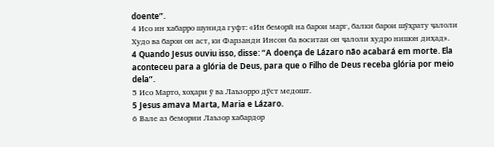doente”.
4 Исо ин хабарро шунида гуфт: «Ин беморӣ на барои марг, балки барои шӯҳрату ҷалоли Худо ва барои он аст, ки Фарзанди Инсон ба воситаи он ҷалоли худро нишон диҳад».
4 Quando Jesus ouviu isso, disse: “A doença de Lázaro não acabará em morte. Ela aconteceu para a glória de Deus, para que o Filho de Deus receba glória por meio dela”.
5 Исо Марто, хоҳари ӯ ва Лаъзорро дӯст медошт.
5 Jesus amava Marta, Maria e Lázaro.
6 Вале аз бемории Лаъзор хабардор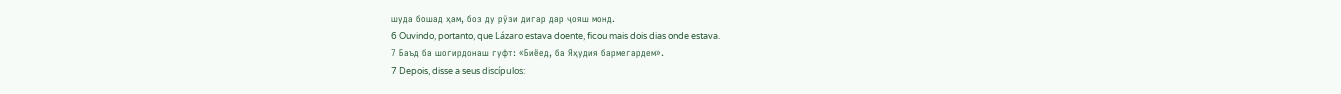шуда бошад ҳам, боз ду рӯзи дигар дар ҷояш монд.
6 Ouvindo, portanto, que Lázaro estava doente, ficou mais dois dias onde estava.
7 Баъд ба шогирдонаш гуфт: «Биёед, ба Яҳудия бармегардем».
7 Depois, disse a seus discípulos: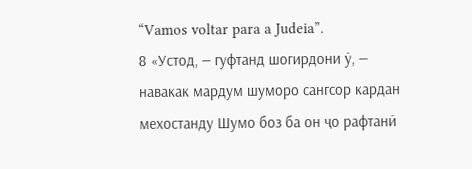“Vamos voltar para a Judeia”.
8 «Устод, — гуфтанд шогирдони ӯ, — навакак мардум шуморо сангсор кардан мехостанду Шумо боз ба он ҷо рафтанӣ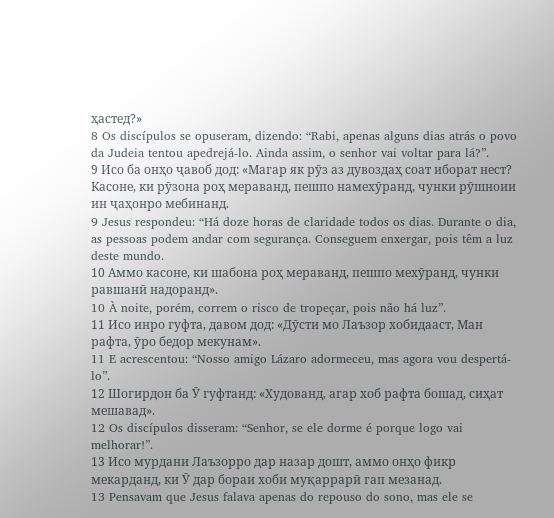ҳастед?»
8 Os discípulos se opuseram, dizendo: “Rabi, apenas alguns dias atrás o povo da Judeia tentou apedrejá-lo. Ainda assim, o senhor vai voltar para lá?”.
9 Исо ба онҳо ҷавоб дод: «Магар як рӯз аз дувоздаҳ соат иборат нест? Касоне, ки рӯзона роҳ мераванд, пешпо намехӯранд, чунки рӯшноии ин ҷаҳонро мебинанд.
9 Jesus respondeu: “Há doze horas de claridade todos os dias. Durante o dia, as pessoas podem andar com segurança. Conseguem enxergar, pois têm a luz deste mundo.
10 Аммо касоне, ки шабона роҳ мераванд, пешпо мехӯранд, чунки равшанӣ надоранд».
10 À noite, porém, correm o risco de tropeçar, pois não há luz”.
11 Исо инро гуфта, давом дод: «Дӯсти мо Лаъзор хобидааст, Ман рафта, ӯро бедор мекунам».
11 E acrescentou: “Nosso amigo Lázaro adormeceu, mas agora vou despertá-lo”.
12 Шогирдон ба Ӯ гуфтанд: «Худованд, агар хоб рафта бошад, сиҳат мешавад».
12 Os discípulos disseram: “Senhor, se ele dorme é porque logo vai melhorar!”.
13 Исо мурдани Лаъзорро дар назар дошт, аммо онҳо фикр мекарданд, ки Ӯ дар бораи хоби муқаррарӣ гап мезанад.
13 Pensavam que Jesus falava apenas do repouso do sono, mas ele se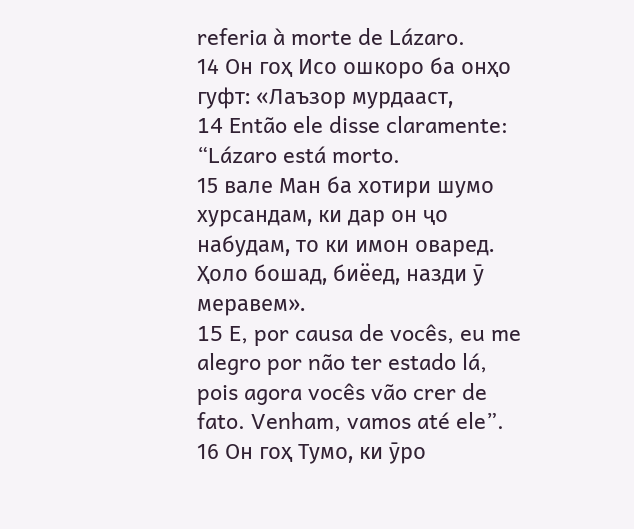referia à morte de Lázaro.
14 Он гоҳ Исо ошкоро ба онҳо гуфт: «Лаъзор мурдааст,
14 Então ele disse claramente: “Lázaro está morto.
15 вале Ман ба хотири шумо хурсандам, ки дар он ҷо набудам, то ки имон оваред. Ҳоло бошад, биёед, назди ӯ меравем».
15 E, por causa de vocês, eu me alegro por não ter estado lá, pois agora vocês vão crer de fato. Venham, vamos até ele”.
16 Он гоҳ Тумо, ки ӯро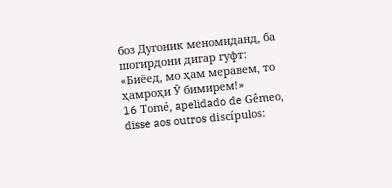боз Дугоник меномиданд, ба шогирдони дигар гуфт: «Биёед, мо ҳам меравем, то ҳамроҳи Ӯ бимирем!»
16 Tomé, apelidado de Gêmeo, disse aos outros discípulos: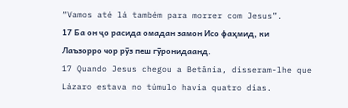“Vamos até lá também para morrer com Jesus”.
17 Ба он ҷо расида омадан замон Исо фаҳмид, ки Лаъзорро чор рӯз пеш гӯронидаанд.
17 Quando Jesus chegou a Betânia, disseram-lhe que Lázaro estava no túmulo havia quatro dias.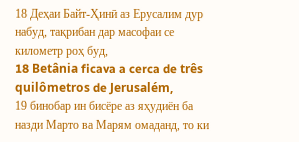18 Деҳаи Байт-Ҳинӣ аз Ерусалим дур набуд, тақрибан дар масофаи се километр роҳ буд,
18 Betânia ficava a cerca de três quilômetros de Jerusalém,
19 бинобар ин бисёре аз яҳудиён ба назди Марто ва Марям омаданд, то ки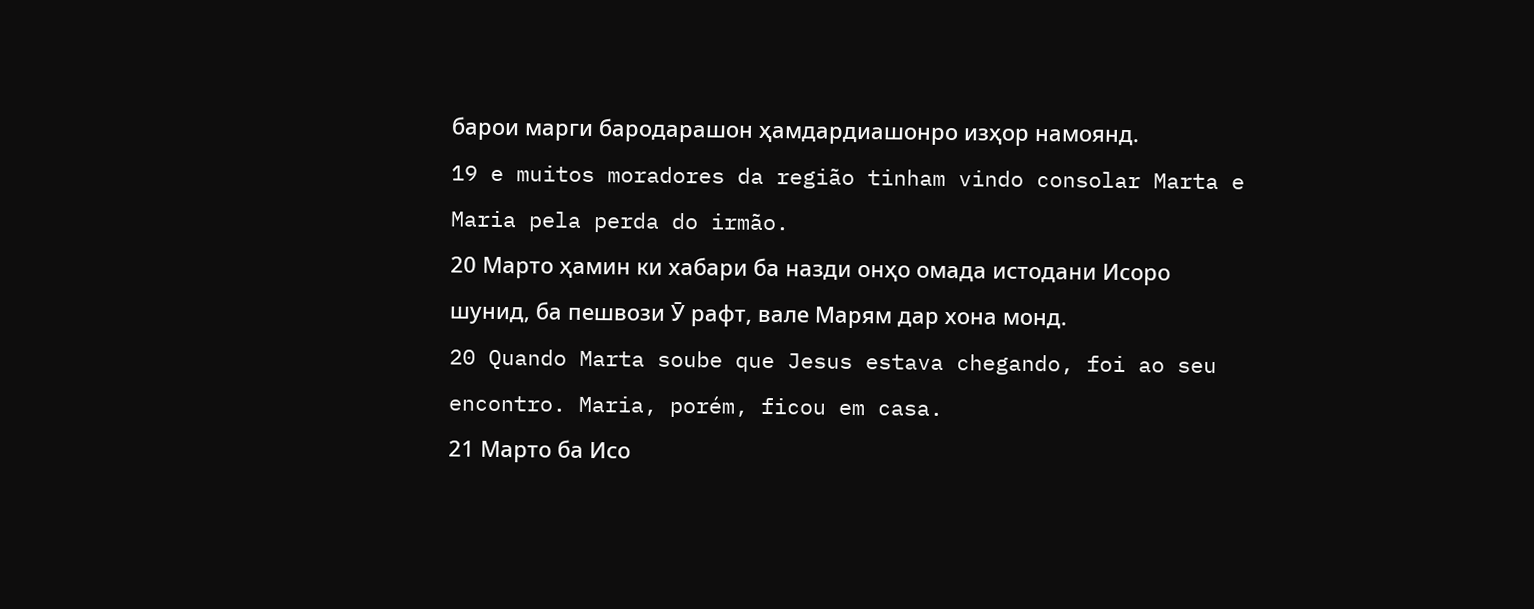барои марги бародарашон ҳамдардиашонро изҳор намоянд.
19 e muitos moradores da região tinham vindo consolar Marta e Maria pela perda do irmão.
20 Марто ҳамин ки хабари ба назди онҳо омада истодани Исоро шунид, ба пешвози Ӯ рафт, вале Марям дар хона монд.
20 Quando Marta soube que Jesus estava chegando, foi ao seu encontro. Maria, porém, ficou em casa.
21 Марто ба Исо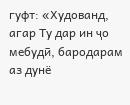гуфт: «Худованд, агар Ту дар ин ҷо мебудӣ, бародарам аз дунё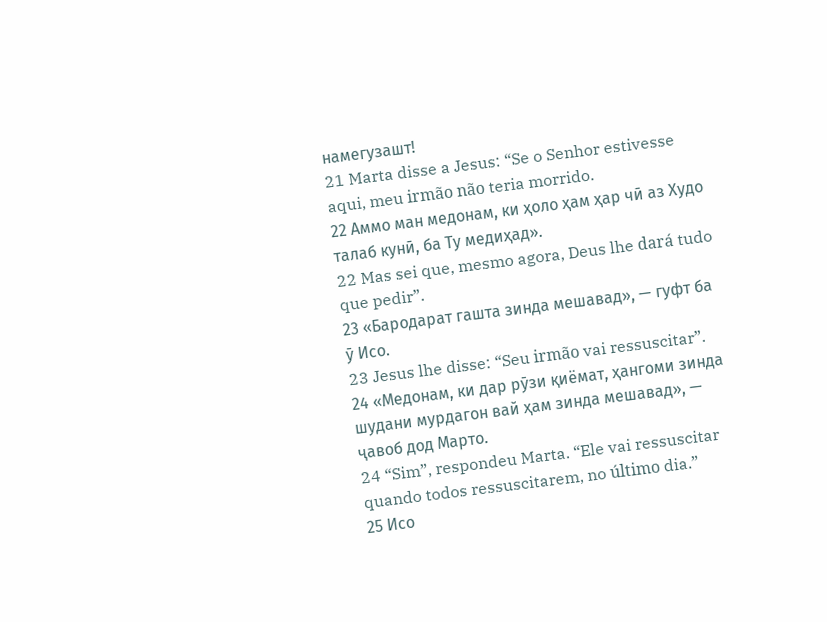намегузашт!
21 Marta disse a Jesus: “Se o Senhor estivesse aqui, meu irmão não teria morrido.
22 Аммо ман медонам, ки ҳоло ҳам ҳар чӣ аз Худо талаб кунӣ, ба Ту медиҳад».
22 Mas sei que, mesmo agora, Deus lhe dará tudo que pedir”.
23 «Бародарат гашта зинда мешавад», — гуфт ба ӯ Исо.
23 Jesus lhe disse: “Seu irmão vai ressuscitar”.
24 «Медонам, ки дар рӯзи қиёмат, ҳангоми зинда шудани мурдагон вай ҳам зинда мешавад», — ҷавоб дод Марто.
24 “Sim”, respondeu Marta. “Ele vai ressuscitar quando todos ressuscitarem, no último dia.”
25 Исо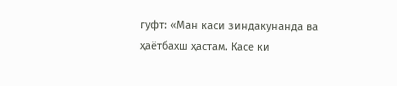гуфт: «Ман каси зиндакунанда ва ҳаётбахш ҳастам. Касе ки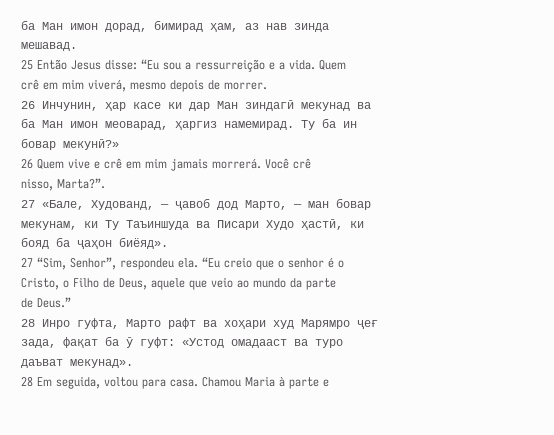ба Ман имон дорад, бимирад ҳам, аз нав зинда мешавад.
25 Então Jesus disse: “Eu sou a ressurreição e a vida. Quem crê em mim viverá, mesmo depois de morrer.
26 Инчунин, ҳар касе ки дар Ман зиндагӣ мекунад ва ба Ман имон меоварад, ҳаргиз намемирад. Ту ба ин бовар мекунӣ?»
26 Quem vive e crê em mim jamais morrerá. Você crê nisso, Marta?”.
27 «Бале, Худованд, — ҷавоб дод Марто, — ман бовар мекунам, ки Ту Таъиншуда ва Писари Худо ҳастӣ, ки бояд ба ҷаҳон биёяд».
27 “Sim, Senhor”, respondeu ela. “Eu creio que o senhor é o Cristo, o Filho de Deus, aquele que veio ao mundo da parte de Deus.”
28 Инро гуфта, Марто рафт ва хоҳари худ Марямро ҷеғ зада, фақат ба ӯ гуфт: «Устод омадааст ва туро даъват мекунад».
28 Em seguida, voltou para casa. Chamou Maria à parte e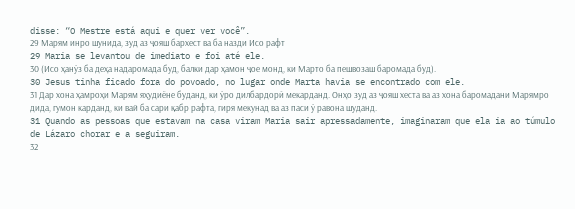disse: “O Mestre está aqui e quer ver você”.
29 Марям инро шунида, зуд аз ҷояш бархест ва ба назди Исо рафт
29 Maria se levantou de imediato e foi até ele.
30 (Исо ҳанӯз ба деҳа надаромада буд, балки дар ҳамон ҷое монд, ки Марто ба пешвозаш баромада буд).
30 Jesus tinha ficado fora do povoado, no lugar onde Marta havia se encontrado com ele.
31 Дар хона ҳамроҳи Марям яҳудиёне буданд, ки ӯро дилбардорӣ мекарданд. Онҳо зуд аз ҷояш хеста ва аз хона баромадани Марямро дида, гумон карданд, ки вай ба сари қабр рафта, гиря мекунад ва аз паси ӯ равона шуданд.
31 Quando as pessoas que estavam na casa viram Maria sair apressadamente, imaginaram que ela ia ao túmulo de Lázaro chorar e a seguiram.
32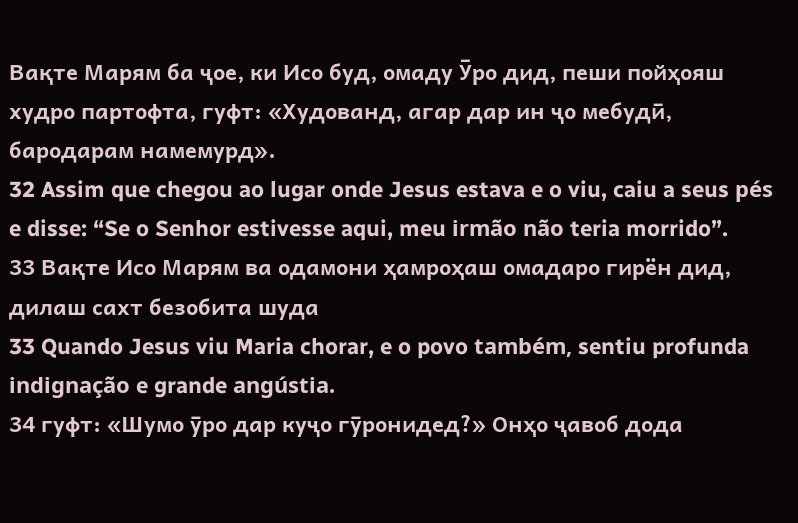Вақте Марям ба ҷое, ки Исо буд, омаду Ӯро дид, пеши пойҳояш худро партофта, гуфт: «Худованд, агар дар ин ҷо мебудӣ, бародарам намемурд».
32 Assim que chegou ao lugar onde Jesus estava e o viu, caiu a seus pés e disse: “Se o Senhor estivesse aqui, meu irmão não teria morrido”.
33 Вақте Исо Марям ва одамони ҳамроҳаш омадаро гирён дид, дилаш сахт безобита шуда
33 Quando Jesus viu Maria chorar, e o povo também, sentiu profunda indignação e grande angústia.
34 гуфт: «Шумо ӯро дар куҷо гӯронидед?» Онҳо ҷавоб дода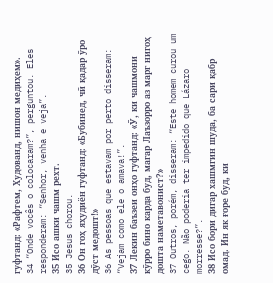гуфтанд: «Рафтем, Худованд, нишон медиҳем».
34 “Onde vocês o colocaram?”, perguntou. Eles responderam: “Senhor, venha e veja”.
35 Исо ашки чашм рехт.
35 Jesus chorou.
36 Он гоҳ яҳудиён гуфтанд: «Бубинед, чӣ қадар ӯро дӯст медошт!»
36 As pessoas que estavam por perto disseram: “Vejam como ele o amava!”.
37 Лекин баъзеи онҳо гуфтанд: «Ӯ, ки чашмони кӯрро бино карда буд, магар Лаъзорро аз марг нигоҳ дошта наметавонист?»
37 Outros, porém, disseram: “Este homem curou um cego. Não poderia ter impedido que Lázaro morresse?”.
38 Исо бори дигар хашмгин шуда, ба сари қабр омад. Ин як ғоре буд, ки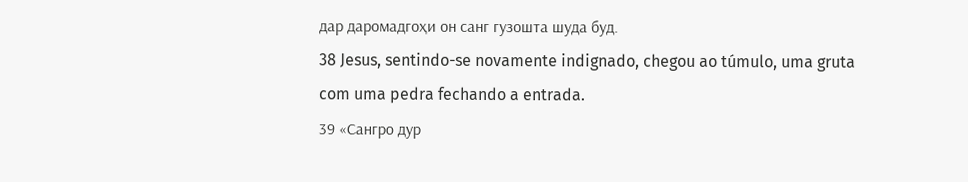дар даромадгоҳи он санг гузошта шуда буд.
38 Jesus, sentindo-se novamente indignado, chegou ao túmulo, uma gruta com uma pedra fechando a entrada.
39 «Сангро дур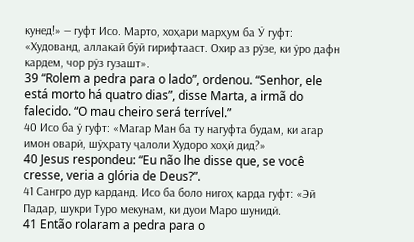кунед!» — гуфт Исо. Марто, хоҳари марҳум ба Ӯ гуфт: «Худованд, аллакай бӯй гирифтааст. Охир аз рӯзе, ки ӯро дафн кардем, чор рӯз гузашт».
39 “Rolem a pedra para o lado”, ordenou. “Senhor, ele está morto há quatro dias”, disse Marta, a irmã do falecido. “O mau cheiro será terrível.”
40 Исо ба ӯ гуфт: «Магар Ман ба ту нагуфта будам, ки агар имон оварӣ, шӯҳрату ҷалоли Худоро хоҳӣ дид?»
40 Jesus respondeu: “Eu não lhe disse que, se você cresse, veria a glória de Deus?”.
41 Сангро дур карданд. Исо ба боло нигоҳ карда гуфт: «Эй Падар, шукри Туро мекунам, ки дуои Маро шунидӣ.
41 Então rolaram a pedra para o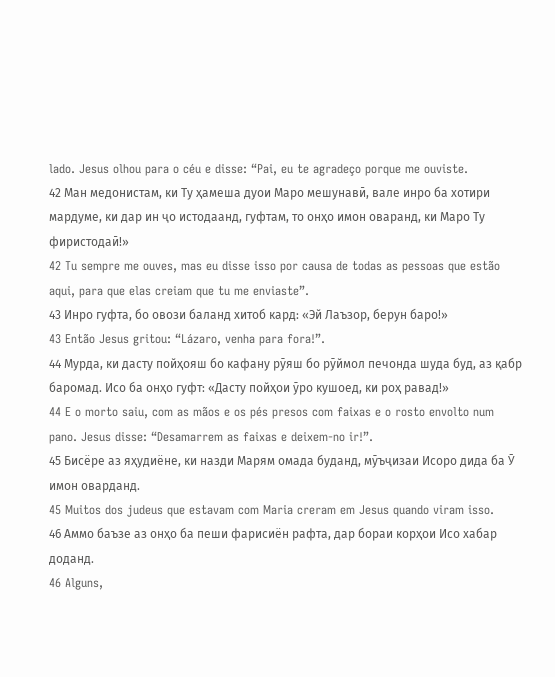lado. Jesus olhou para o céu e disse: “Pai, eu te agradeço porque me ouviste.
42 Ман медонистам, ки Ту ҳамеша дуои Маро мешунавӣ, вале инро ба хотири мардуме, ки дар ин ҷо истодаанд, гуфтам, то онҳо имон оваранд, ки Маро Ту фиристодаӣ!»
42 Tu sempre me ouves, mas eu disse isso por causa de todas as pessoas que estão aqui, para que elas creiam que tu me enviaste”.
43 Инро гуфта, бо овози баланд хитоб кард: «Эй Лаъзор, берун баро!»
43 Então Jesus gritou: “Lázaro, venha para fora!”.
44 Мурда, ки дасту пойҳояш бо кафану рӯяш бо рӯймол печонда шуда буд, аз қабр баромад. Исо ба онҳо гуфт: «Дасту пойҳои ӯро кушоед, ки роҳ равад!»
44 E o morto saiu, com as mãos e os pés presos com faixas e o rosto envolto num pano. Jesus disse: “Desamarrem as faixas e deixem-no ir!”.
45 Бисёре аз яҳудиёне, ки назди Марям омада буданд, мӯъҷизаи Исоро дида ба Ӯ имон оварданд.
45 Muitos dos judeus que estavam com Maria creram em Jesus quando viram isso.
46 Аммо баъзе аз онҳо ба пеши фарисиён рафта, дар бораи корҳои Исо хабар доданд.
46 Alguns,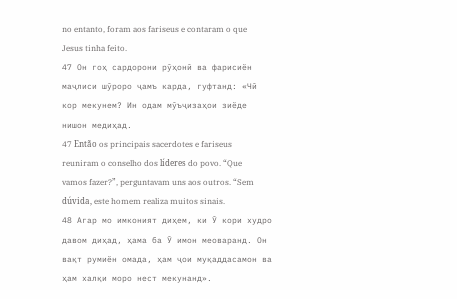no entanto, foram aos fariseus e contaram o que Jesus tinha feito.
47 Он гоҳ сардорони рӯҳонӣ ва фарисиён маҷлиси шӯроро ҷамъ карда, гуфтанд: «Чӣ кор мекунем? Ин одам мӯъҷизаҳои зиёде нишон медиҳад.
47 Então os principais sacerdotes e fariseus reuniram o conselho dos líderes do povo. “Que vamos fazer?”, perguntavam uns aos outros. “Sem dúvida, este homem realiza muitos sinais.
48 Агар мо имконият диҳем, ки Ӯ кори худро давом диҳад, ҳама ба Ӯ имон меоваранд. Он вақт румиён омада, ҳам ҷои муқаддасамон ва ҳам халқи моро нест мекунанд».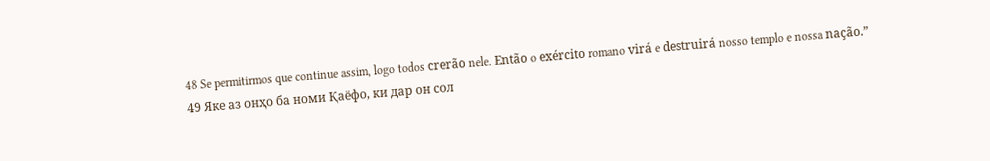48 Se permitirmos que continue assim, logo todos crerão nele. Então o exército romano virá e destruirá nosso templo e nossa nação.”
49 Яке аз онҳо ба номи Қаёфо, ки дар он сол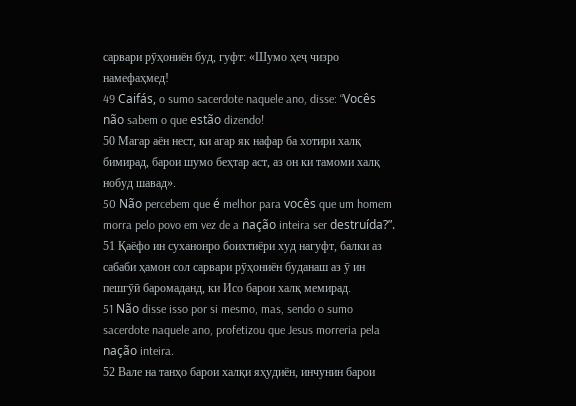сарвари рӯҳониён буд, гуфт: «Шумо ҳеҷ чизро намефаҳмед!
49 Caifás, o sumo sacerdote naquele ano, disse: “Vocês não sabem o que estão dizendo!
50 Магар аён нест, ки агар як нафар ба хотири халқ бимирад, барои шумо беҳтар аст, аз он ки тамоми халқ нобуд шавад».
50 Não percebem que é melhor para vocês que um homem morra pelo povo em vez de a nação inteira ser destruída?”.
51 Қаёфо ин суханонро боихтиёри худ нагуфт, балки аз сабаби ҳамон сол сарвари рӯҳониён буданаш аз ӯ ин пешгӯӣ баромаданд, ки Исо барои халқ мемирад.
51 Não disse isso por si mesmo, mas, sendo o sumo sacerdote naquele ano, profetizou que Jesus morreria pela nação inteira.
52 Вале на танҳо барои халқи яҳудиён, инчунин барои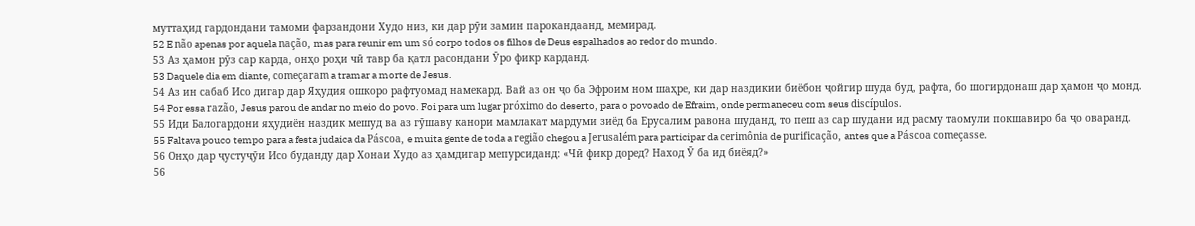муттаҳид гардондани тамоми фарзандони Худо низ, ки дар рӯи замин парокандаанд, мемирад.
52 E não apenas por aquela nação, mas para reunir em um só corpo todos os filhos de Deus espalhados ao redor do mundo.
53 Аз ҳамон рӯз сар карда, онҳо роҳи чӣ тавр ба қатл расондани Ӯро фикр карданд.
53 Daquele dia em diante, começaram a tramar a morte de Jesus.
54 Аз ин сабаб Исо дигар дар Яҳудия ошкоро рафтуомад намекард. Вай аз он ҷо ба Эфроим ном шаҳре, ки дар наздикии биёбон ҷойгир шуда буд, рафта, бо шогирдонаш дар ҳамон ҷо монд.
54 Por essa razão, Jesus parou de andar no meio do povo. Foi para um lugar próximo do deserto, para o povoado de Efraim, onde permaneceu com seus discípulos.
55 Иди Балогардони яҳудиён наздик мешуд ва аз гӯшаву канори мамлакат мардуми зиёд ба Ерусалим равона шуданд, то пеш аз сар шудани ид расму таомули покшавиро ба ҷо оваранд.
55 Faltava pouco tempo para a festa judaica da Páscoa, e muita gente de toda a região chegou a Jerusalém para participar da cerimônia de purificação, antes que a Páscoa começasse.
56 Онҳо дар ҷустуҷӯи Исо буданду дар Хонаи Худо аз ҳамдигар мепурсиданд: «Чӣ фикр доред? Наход Ӯ ба ид биёяд?»
56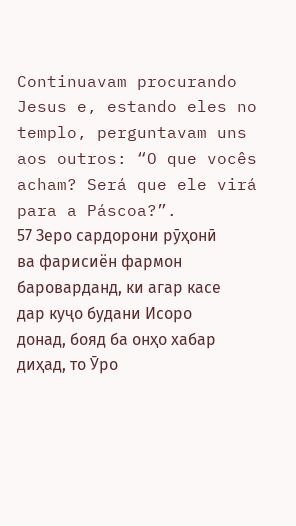Continuavam procurando Jesus e, estando eles no templo, perguntavam uns aos outros: “O que vocês acham? Será que ele virá para a Páscoa?”.
57 Зеро сардорони рӯҳонӣ ва фарисиён фармон бароварданд, ки агар касе дар куҷо будани Исоро донад, бояд ба онҳо хабар диҳад, то Ӯро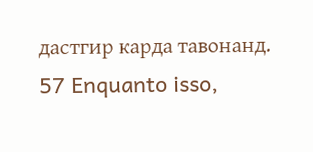дастгир карда тавонанд.
57 Enquanto isso,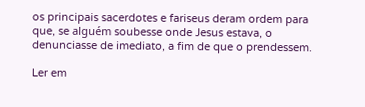os principais sacerdotes e fariseus deram ordem para que, se alguém soubesse onde Jesus estava, o denunciasse de imediato, a fim de que o prendessem.

Ler em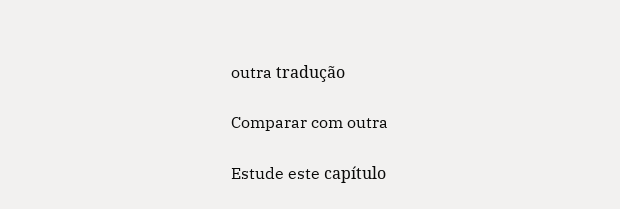outra tradução

Comparar com outra

Estude este capítulo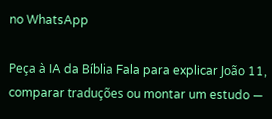no WhatsApp

Peça à IA da Bíblia Fala para explicar João 11, comparar traduções ou montar um estudo —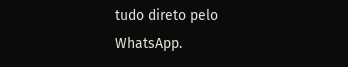tudo direto pelo WhatsApp.